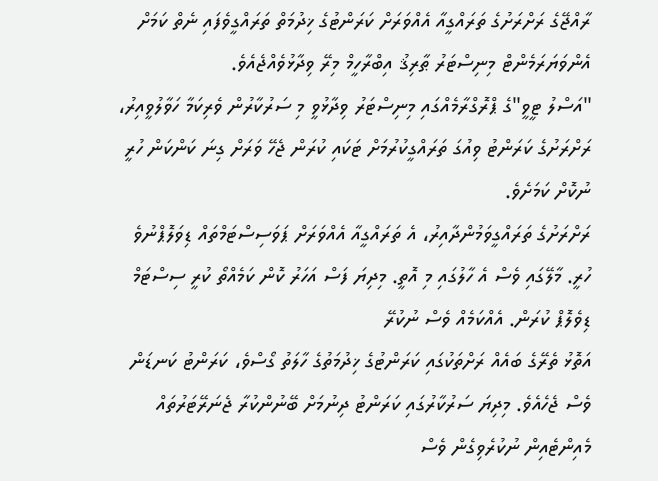ރާއްޖޭގެ ރަށްރަށުގެ ތަރައްގީއާ އެއްވަރަށް ކަރަންޓުގެ ޚިދުމަތް ތަރައްގީވެފައި ނެތް ކަމަށް އެންވަޔަރަމެންޓް މިނިސްޓަރު ޠާރިޤު އިބްރާހީމް މިރޭ ވިދާޅުވެއްޖެއެވެ.
"އަސްލު ޓީވީ"ގެ ޕްރޮގްރާމެއްގައި މިނިސްޓަރު ވިދާޅުވީ މި ސަރުކާރުން ވެރިކަމާ ހަވާލުވީއިރު، ރަށްރަށުގެ ކަރަންޓު ވިއުގަ ތަރައްގީކުރުމަށް ޓަކައި ކުރަން ޖެހޭ ވަރަށް ގިނަ ކަންކަން ހުރީ ނުކޮށް ކަމަށެވެ.
ރަށްރަށުގެ ތަރައްގީވަމުންދާއިރު، އެ ތަރައްގީއާ އެއްވަރަށް ޕަވަސިސްޓަމްތައް ޑިވަލޮޕްނުވެ ހުރީ. މާލޭގައި ވެސް އެ ހާލުގައި މި އޮތީ. މިދިޔަ ފަސް އަހަރު ކޮން ކަމެއްތޯ ކުރީ ސިސްޓަމް ޑިވެލޮޕް ކުރަން. އެއްކަމެއް ވެސް ނުކުރޭ
އަތޮޅު ތެރޭގެ ބައެއް ރަށްތަކުގައި ކަރަންޓުގެ ޚިދުމަތުގެ ހާލަތު ގޯސްވެ، ކަރަންޓު ކަނޑަން ވެސް ޖެހެއެވެ. މިދިޔަ ސަރުކާރުގައި ކަރަންޓު ދިނުމަށް ބޭނުންކުރާ ޖެނަރޭޓަރުތައް މެއިންޓެއިން ނުކުރެވިގެން ވެސް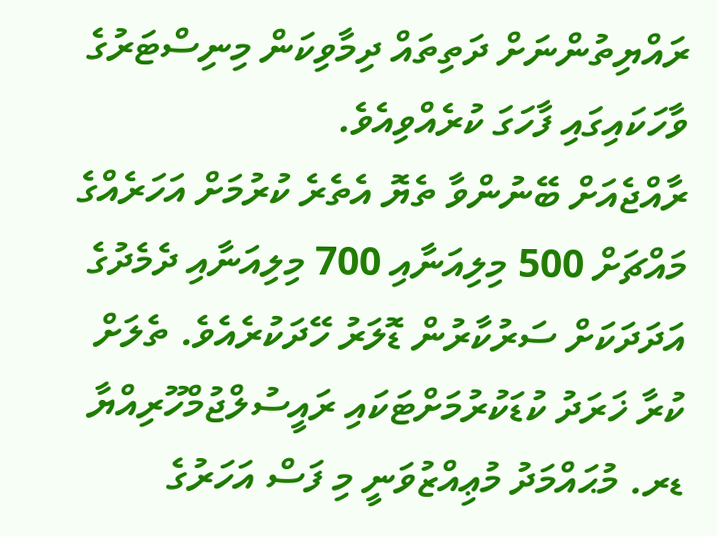ރައްޔިތުންނަށް ދަތިތައް ދިމާވިކަން މިނިސްޓަރުގެ ވާހަކައިގައި ފާހަގަ ކުރެއްވިއެވެ.
ރާއްޖެއަށް ބޭނުންވާ ތެޔޮ އެތެރެ ކުރުމަށް އަހަރެއްގެ މައްޗަށް 500 މިލިއަނާއި 700 މިލިއަނާއި ދެމެދުގެ އަދަދަކަށް ސަރުކާރުން ޑޮލަރު ހޭދަކުރެއެވެ. ތެލަށް ކުރާ ޚަރަދު ކުޑަކުރުމަށްޓަކައި ރައީސުލްޖުމްހޫރިއްޔާ ޑރ. މުޙައްމަދު މުޢިއްޒުވަނީ މި ފަސް އަހަރުގެ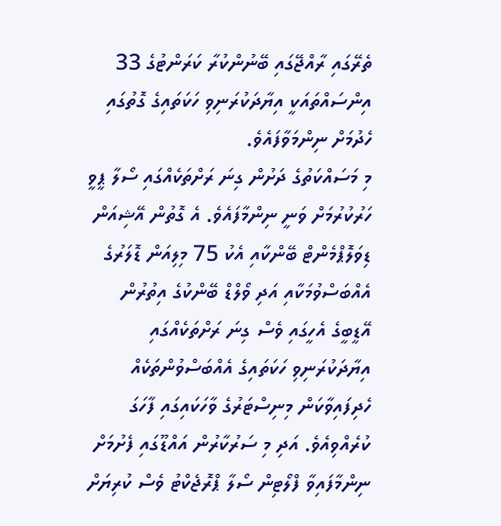ތެރޭގައި ރާއްޖޭގައި ބޭނުންކުރާ ކަރަންޓުގެ 33 އިންސައްތައަކީ އިޔާދަކުރަނިވި ހަކަތައިގެ ގޮތުގައި ހެދުމަށް ނިންމަވާފައެވެ.
މި މަސައްކަތުގެ ދަށުން ގިނަ ރަށްތަކެއްގައި ސޯލާ ޕީވީ ހަރުކުރުމަށް ވަނީ ނިންމާފައެވެ. އެ ގޮތުން އޭޝިއަން ޑިވަލޮޕްމެންޓް ބޭންކާއި އެކު 75 މިލިއަން ޑޮލަރުގެ އެއްބަސްވުމަކާއި އަދި ވޯލްޑް ބޭންކުގެ އިތުރުން އޭޑީބީގެ އެހީގައި ވެސް ގިނަ ރަށްތަކެއްގައި އިޔާދަކުރަނިވި ހަކަތައިގެ އެއްބަސްވުންތަކެއް ހެދިފައިވާކަން މިނިސްޓަރުގެ ވާހަކައިގައި ފާހަގަ ކުރެއްވިއެވެ. އަދި މި ސަރުކާރުން އައްޑޫގައި ފެށުމަށް ނިންމާފައިވާ ފްލޯޓިން ސޯލާ ޕްރޮޖެކްޓު ވެސް ކުރިޔަށް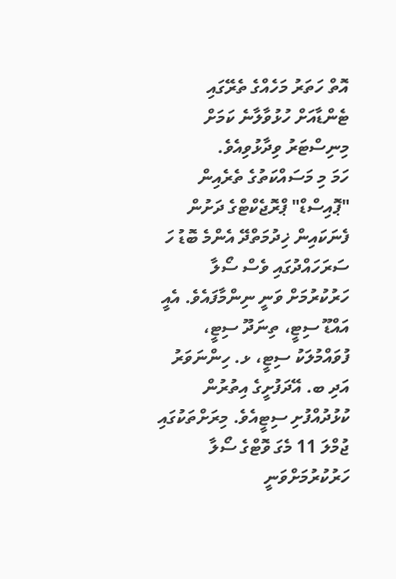އޮތް ހަތަރު މަހެއްގެ ތެރޭގައި ޓެންޑާއަށް ހުޅުވާލާނެ ކަމަށް މިނިސްޓަރު ވިދާޅުވިއެވެ.
ހަމަ މި މަސައްކަތުގެ ތެރެއިން "ޕޮއިސްޑް" ޕްރޮޖެކްޓްގެ ދަށުން ފެނަކައިން ޚިދުމަތްދޭ އެންމެ ބޮޑު ހަ ސަރަހައްދުގައި ވެސް ސޯލާ ހަރުކުރުމަށް ވަނީ ނިންމާފައެވެ. އެއީ އައްޑޫ ސިޓީ، ތިނަދޫ ސިޓީ، ފުވައްމުލަކު ސިޓީ، ޅ. ހިންނަވަރު އަދި ބ. އޭދަފުށީގެ އިތުރުން ކުޅުދުއްފުށި ސިޓީއެވެ. މިރަށްތަކުގައި ޖުމްލަ 11 މެގަ ވޮޓްގެ ސޯލާ ހަރުކުރުމަށްވަނީ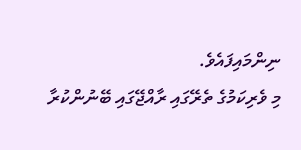ނިންމައިފައެވެ.
މި ވެރިކަމުގެ ތެރޭގައި ރާއްޖޭގައި ބޭނުންކުރާ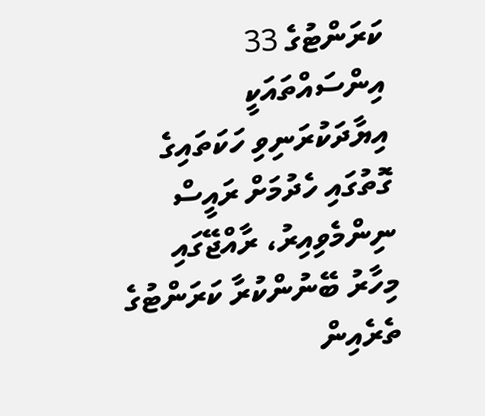ކަރަންޓުގެ 33 އިންސައްތައަކީ އިޔާދަކުރަނިވި ހަކަތައިގެ ގޮތުގައި ހެދުމަށް ރައީސް ނިންމެވިއިރު، ރާއްޖޭގައި މިހާރު ބޭނުންކުރާ ކަރަންޓުގެ ތެރެއިން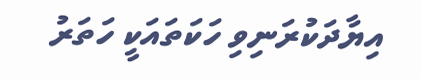އިޔާދަކުރަނިވި ހަކަތައަކީ ހަތަރު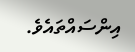އިންސައްތައެވެ.